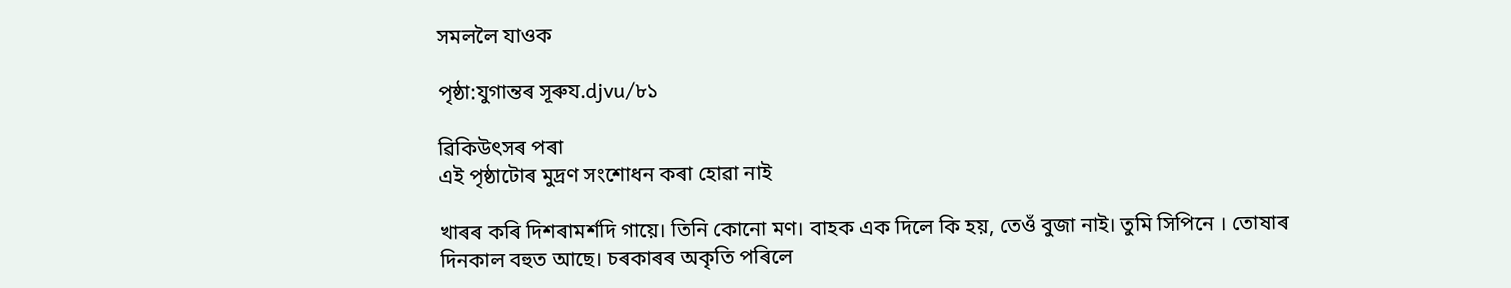সমললৈ যাওক

পৃষ্ঠা:যুগান্তৰ সূৰুয.djvu/৮১

ৱিকিউৎসৰ পৰা
এই পৃষ্ঠাটোৰ মুদ্ৰণ সংশোধন কৰা হোৱা নাই

খাৰৰ কৰি দিশৰামৰ্শদি গায়ে। তিনি কোনো মণ। বাহক এক দিলে কি হয়, তেওঁ বুজা নাই। তুমি সিপিনে । তোষাৰ দিনকাল বহুত আছে। চৰকাৰৰ অকৃতি পৰিলে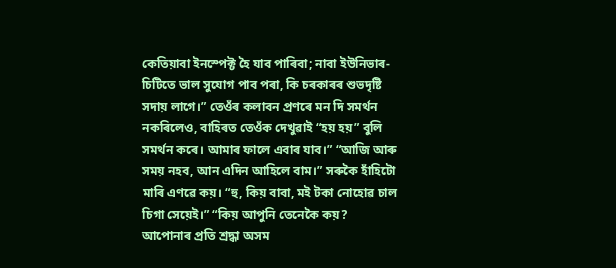কেতিয়াবা ইনস্পেক্ট হৈ যাব পাৰিবা; নাবা ইউনিভাৰ- চিটিতে ভাল সুযোগ পাব পৰা, কি চৰকাৰৰ শুভদৃষ্টি সদায় লাগে।” তেওঁৰ কলাবন প্ৰণৰে মন দি সমৰ্থন নকৰিলেও, বাহিৰত তেওঁক দেখুৱাই “হয় হয়” বুলি সমৰ্থন কৰে। আমাৰ ফালে এবাৰ যাব।” “আজি আৰু সময় নহব, আন এদিন আহিলে বাম।” সৰুকৈ হাঁহিটো মাৰি এণৱে কয়। “হু, কিয় বাবা, মই টকা নোহোৱ চাল চিগা সেয়েই।” “কিয় আপুনি তেনেকৈ কয়? আপোনাৰ প্ৰতি শ্ৰদ্ধা অসম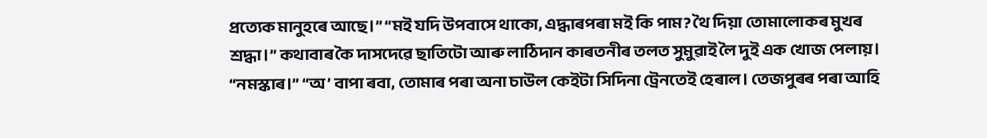প্ৰত্যেক মানুহৰে আছে।” “মই যদি উপবাসে থাকো, এদ্ধাৰপৰা মই কি পাম? থৈ দিয়া তোমালোকৰ মুখৰ শ্ৰদ্ধা।” কথাবাৰ কৈ দাসদেৱে ছাতিটো আৰু লাঠিদান কাৰতনীৰ তলত সুমুৱাই লৈ দুই এক খোজ পেলায়। “নমস্কাৰ।” “অ’ বাপা ৰবা, তোমাৰ পৰা অনা চাউল কেইটা সিদিনা ট্ৰেনতেই হেৰাল। তেজপুৰৰ পৰা আহি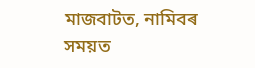মাজবাটত, নামিবৰ সময়ত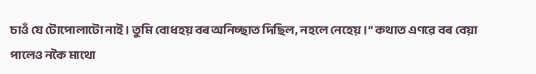চাওঁ যে টোপোলাটো নাই। তুমি বোধহয় বৰ অনিচ্ছাত দিছিল, নহলে নেহেয়।” কথাত এণৱে বৰ বেয়া পালেও নকৈ মাথো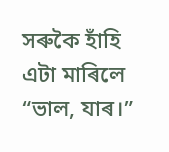সৰুকৈ হাঁহি এটা মাৰিলে “ভাল, যাৰ।”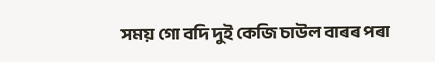সময় গো বদি দুই কেজি চাউল বাৰৰ পৰা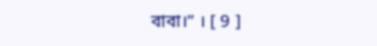বাবা।” । [ 9 ]